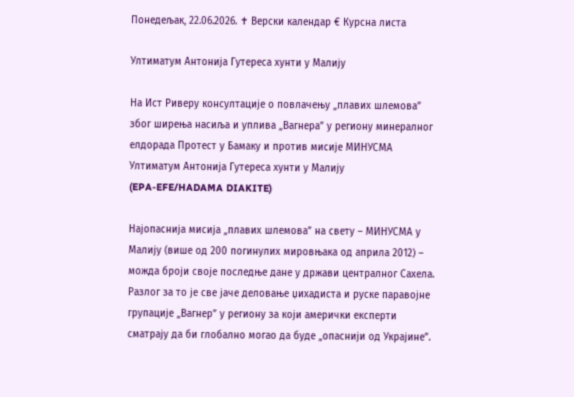Понедељак, 22.06.2026. ✝ Верски календар € Курсна листа

Ултиматум Антонија Гутереса хунти у Малију

На Ист Риверу консултације о повлачењу „плавих шлемова” због ширења насиља и уплива „Вагнера” у региону минералног елдорада Протест у Бамаку и против мисије МИНУСМА
Ултиматум Антонија Гутереса хунти у Малију
(EPA-EFE/HADAMA DIAKITE)

Најопаснија мисија „плавих шлемова” на свету – МИНУСМА у Малију (више од 200 погинулих мировњака од априла 2012) – можда броји своје последње дане у држави централног Сахела. Разлог за то је све јаче деловање џихадиста и руске паравојне групације „Вагнер” у региону за који амерички експерти сматрају да би глобално могао да буде „опаснији од Украјине”.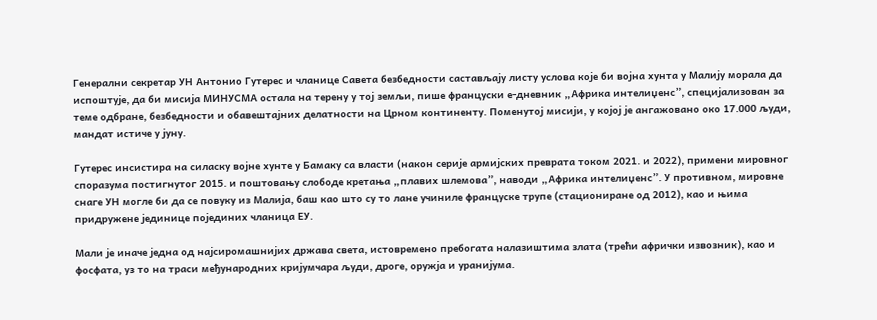Генерални секретар УН Антонио Гутерес и чланице Савета безбедности састављају листу услова које би војна хунта у Малију морала да испоштује, да би мисија МИНУСМА остала на терену у тој земљи, пише француски е-дневник „Африка интелиџенс”, специјализован за теме одбране, безбедности и обавештајних делатности на Црном континенту. Поменутој мисији, у којој је ангажовано око 17.000 људи, мандат истиче у јуну.

Гутерес инсистира на силаску војне хунте у Бамаку са власти (након серије армијских преврата током 2021. и 2022), примени мировног споразума постигнутог 2015. и поштовању слободе кретања „плавих шлемова”, наводи „Африка интелиџенс”. У противном, мировне снаге УН могле би да се повуку из Малија, баш као што су то лане учиниле француске трупе (стациониране од 2012), као и њима придружене јединице појединих чланица ЕУ.

Мали је иначе једна од најсиромашнијих држава света, истовремено пребогата налазиштима злата (трећи афрички извозник), као и фосфата, уз то на траси међународних кријумчара људи, дроге, оружја и уранијума.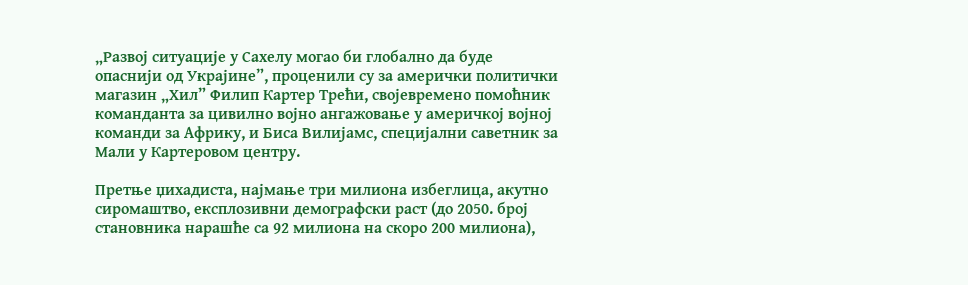„Развој ситуације у Сахелу могао би глобално да буде опаснији од Украјине”, проценили су за амерички политички магазин „Хил” Филип Картер Трећи, својевремено помоћник команданта за цивилно војно ангажовање у америчкој војној команди за Африку, и Биса Вилијамс, специјални саветник за Мали у Картеровом центру.

Претње џихадиста, најмање три милиона избеглица, акутно сиромаштво, експлозивни демографски раст (до 2050. број становника нарашће са 92 милиона на скоро 200 милиона),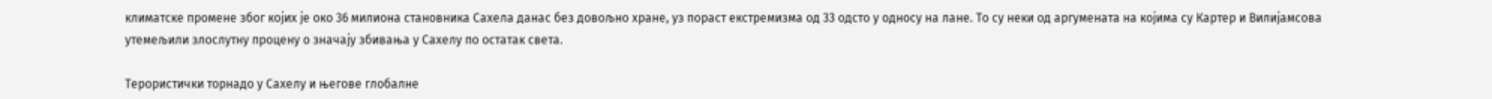климатске промене због којих је око 36 милиона становника Сахела данас без довољно хране, уз пораст екстремизма од 33 одсто у односу на лане. То су неки од аргумената на којима су Картер и Вилијамсова утемељили злослутну процену о значају збивања у Сахелу по остатак света.

Терористички торнадо у Сахелу и његове глобалне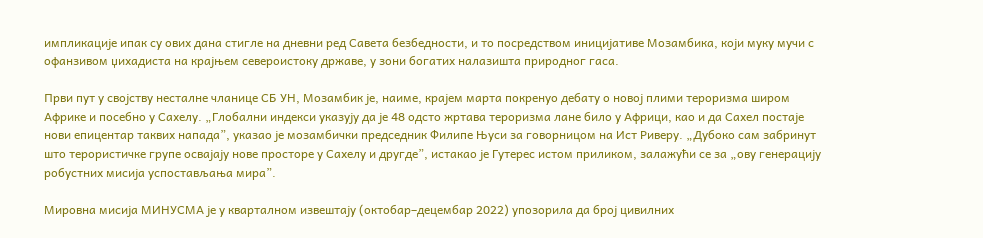импликације ипак су ових дана стигле на дневни ред Савета безбедности, и то посредством иницијативе Мозамбика, који муку мучи с офанзивом џихадиста на крајњем североистоку државе, у зони богатих налазишта природног гаса.

Први пут у својству несталне чланице СБ УН, Мозамбик је, наиме, крајем марта покренуо дебату о новој плими тероризма широм Африке и посебно у Сахелу. „Глобални индекси указују да је 48 одсто жртава тероризма лане било у Африци, као и да Сахел постаје нови епицентар таквих напада”, указао је мозамбички председник Филипе Њуси за говорницом на Ист Риверу. „Дубоко сам забринут што терористичке групе освајају нове просторе у Сахелу и другде”, истакао је Гутерес истом приликом, залажући се за „ову генерацију робустних мисија успостављања мира”.

Мировна мисија МИНУСМА је у кварталном извештају (октобар–децембар 2022) упозорила да број цивилних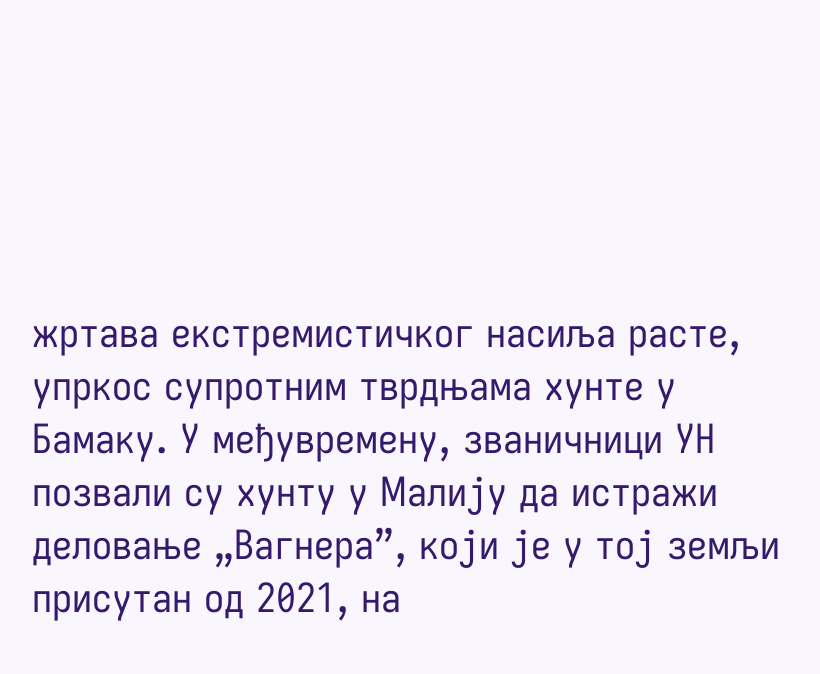жртава екстремистичког насиља расте, упркос супротним тврдњама хунте у Бамаку. У међувремену, званичници УН позвали су хунту у Малију да истражи деловање „Вагнера”, који је у тој земљи присутан од 2021, на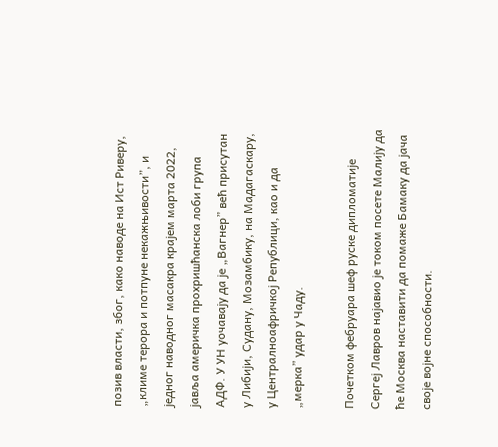позив власти, због, како наводе на Ист Риверу, „климе терора и потпуне некажњивости”, и једног наводног масакра крајем марта 2022, јавља америчка прохришћанска лоби група АДФ. У УН уочавају да је „Вагнер” већ присутан у Либији, Судану, Мозамбику, на Мадагаскару, у Централноафричкој Републици, као и да „мерка” удар у Чаду.

Почетком фебруара шеф руске дипломатије Сергеј Лавров најавио је током посете Малију да ће Москва наставити да помаже Бамаку да јача своје војне способности.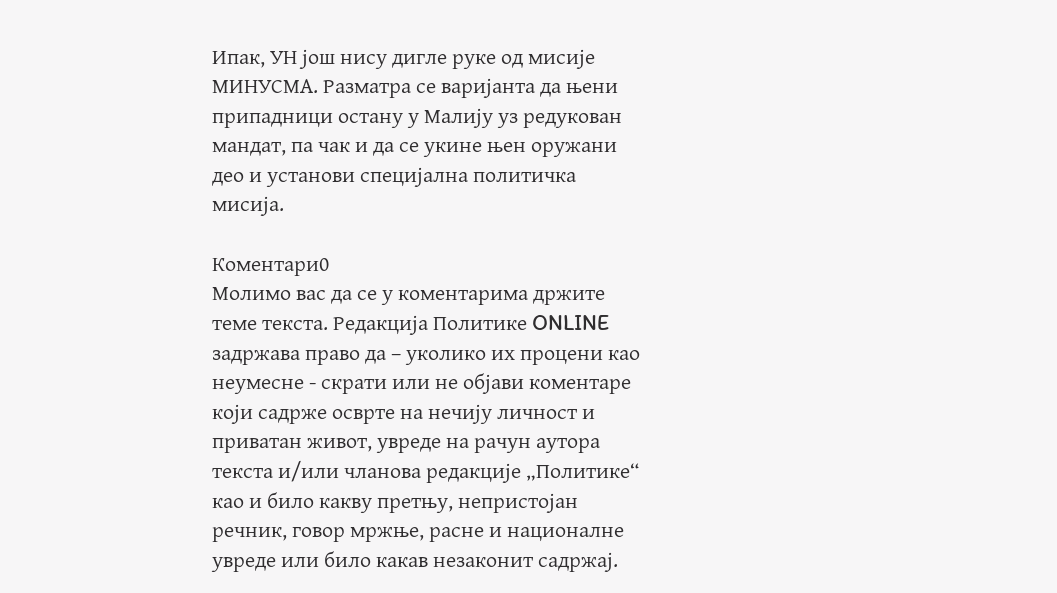Ипак, УН још нису дигле руке од мисије МИНУСМА. Разматра се варијанта да њени припадници остану у Малију уз редукован мандат, па чак и да се укине њен оружани део и установи специјална политичка мисија.

Коментари0
Молимо вас да се у коментарима држите теме текста. Редакција Политике ONLINE задржава право да – уколико их процени као неумесне - скрати или не објави коментаре који садрже осврте на нечију личност и приватан живот, увреде на рачун аутора текста и/или чланова редакције „Политике“ као и било какву претњу, непристојан речник, говор мржње, расне и националне увреде или било какав незаконит садржај.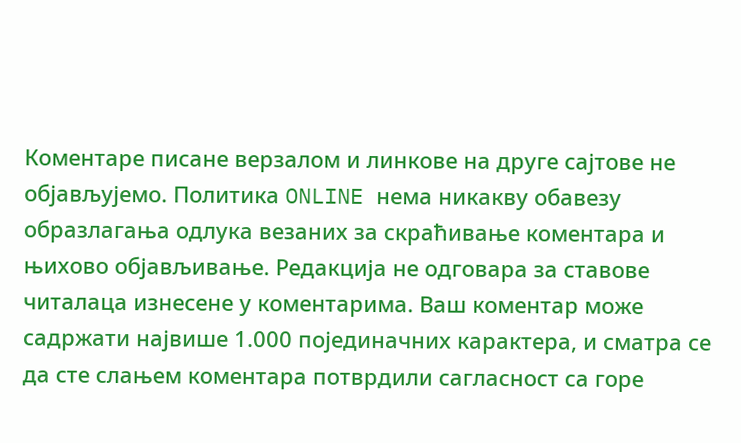Коментаре писане верзалом и линкове на друге сајтове не објављујемо. Политика ONLINE нема никакву обавезу образлагања одлука везаних за скраћивање коментара и њихово објављивање. Редакција не одговара за ставове читалаца изнесене у коментарима. Ваш коментар може садржати највише 1.000 појединачних карактера, и сматра се да сте слањем коментара потврдили сагласност са горе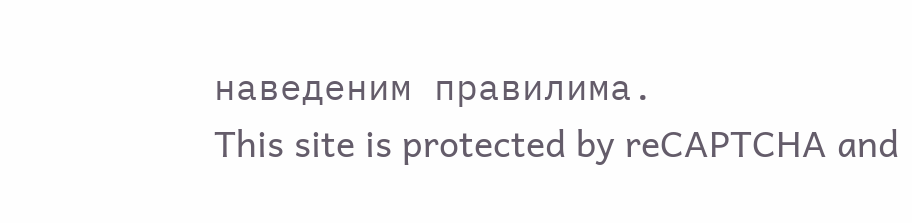наведеним правилима.
This site is protected by reCAPTCHA and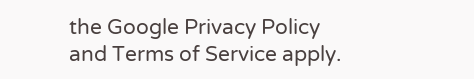the Google Privacy Policy and Terms of Service apply.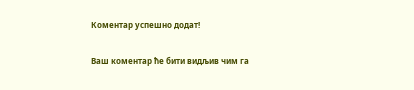Комeнтар успeшно додат!

Ваш комeнтар ћe бити видљив чим га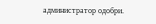администратор одобри.